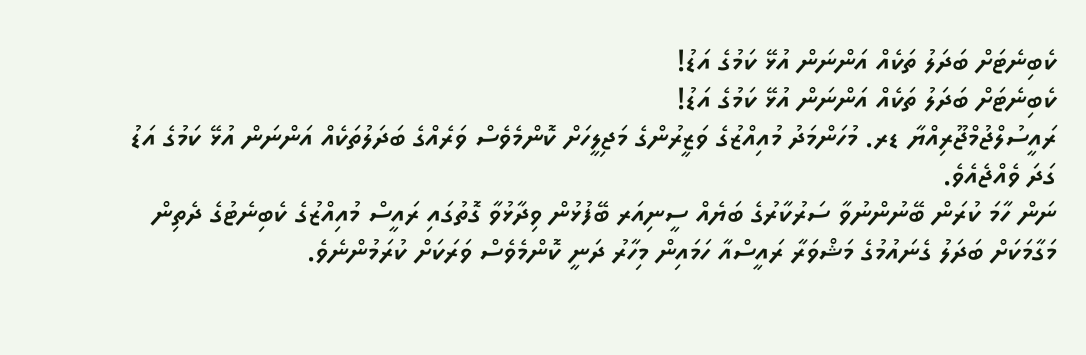ކެބިނެޓަށް ބަދަލު ތަކެއް އަންނަން އުޅޭ ކަމުގެ އަޑު!
ކެބިނެޓަށް ބަދަލު ތަކެއް އަންނަން އުޅޭ ކަމުގެ އަޑު!
ރައީސުލްޖުމްޖޫރިއްޔާ ޑރ. މުހަންމަދު މުއިއްޒުގެ ވަޒީރުންގެ މަޖިލީހަށް ކޮންމެވެސް ވަރެއްގެ ބަދަލުތަކެއް އަންނަން އުޅޭ ކަމުގެ އަޑު ގަދަ ވެއްޖެއެވެ.
ނަން ހާމަ ކުރަން ބޭނުންނުވާ ސަރުކާރުގެ ބަޔެއް ސީނިއަރ ބޭފުޅުން ވިދާޅުވާ ގޮތުގައި ރައީސް މުއިއްޒުގެ ކެބިނެޓުގެ ދެތިން މަގާމަކަށް ބަދަލު ގެނައުމުގެ މަޝްވަރާ ރައީސްއާ ހަމައިން މިހާރު ދަނީ ކޮންމެވެސް ވަރަކަށް ކުރަމުންނެވެ.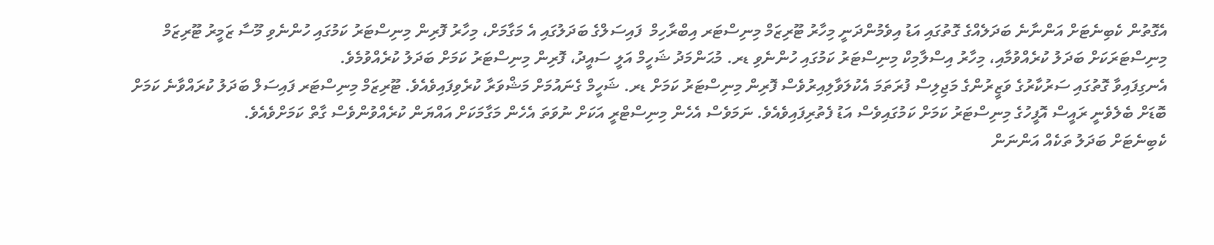އެގޮތުން ކެބިނެޓަށް އަންނާނެ ބަދަލެއްގެ ގޮތުގައި އަޑު އިވެމުންދަނީ މިހާރު ޓޫރިޒަމް މިނިސްޓަރ އިބްރާހިމް  ފައިސަލްގެ ބަދަލުގައި އެ މަގާމަށް، މިހާރު ފޮރިން މިނިސްޓަރު ކަމުގައި ހުންނެވި މޫސާ ޒަމީރު ޓޫރިޒަމް މިނިސްޓަރަކަށް ބަދަލު ކުރެއްވުމާއި، މިހާރު އިސްލާމިކް މިނިސްޓަރު ކަމުގައި ހުންނެވި ޑރ. މުޙަންމަދު ޝަހީމް އަލީ ސައީދު، ފޮރިން މިނިސްޓަރު ކަމަށް ބަދަލު ކުރެއްވުމެވެ.
އެނގިފައިވާ ގޮތުގައި ސަރުކާރުގެ ވަޒީރުންގެ މަޖިލިސް ފުރަތަމަ އެކުލަވާލިއިރުވެސް ފޮރިން މިނިސްޓަރު ކަމަށް ޑރ. ޝަހީމް ގެނައުމަށް މަޝްވަރާ ކުރެވިފައިވެއެވެ. ޓޫރިޒަމް މިނިސްޓަރ ފައިސަލް ބަދަލު ކުރައްވާނެ ކަމަށް ބޮޑަށް ބެލެވެނީ ރައީސް އޮފީހުގެ މިނިސްޓަރު ކަމަށް ކަމުގައިވެސް އަޑު ފެތުރިފައިވެއެވެ. ނަމަވެސް އެހެން މިނިސްޓްރީ އަކަށް ނުވަތަ އެހެން މަގާމަކަށް އައްޔަން ކުރެއްވުންވެސް ގާތް ކަމަށްވެއެވެ.
ކެބިނެޓަށް ބަދަލު ތަކެއް އަންނަން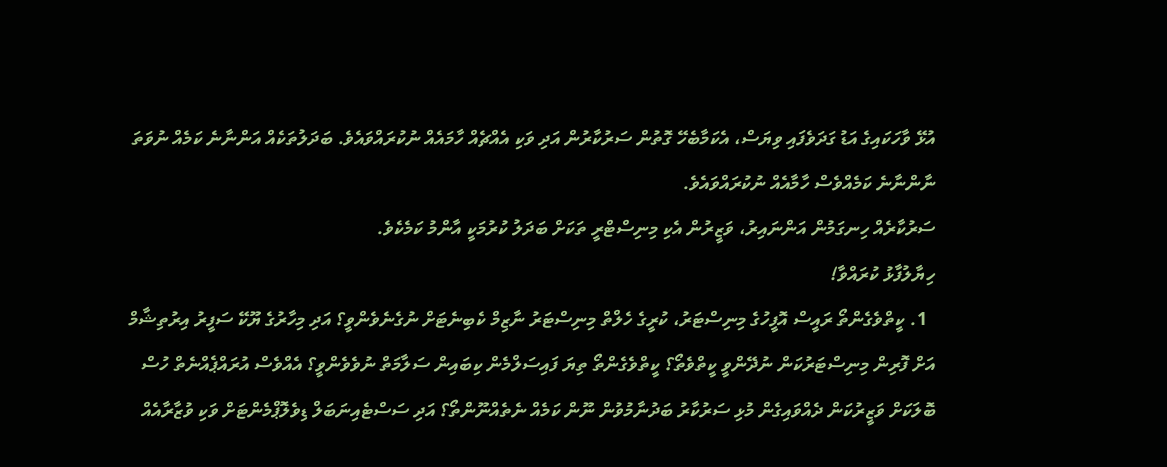އުޅޭ ވާހަކައިގެ އަޑު ގަދަވެފައި ވިޔަސް، އެކަމާބެހޭ ގޮތުން ސަރުކާރުން އަދި ވަކި އެއްޗެއް ހާމައެއް ނުކުރައްވައެވެ. ބަދަލުތަކެއް އަންނާނެ ކަމެއް ނުވަތަ ނާންނާނެ ކަމެއްވެސް ހާމާއެއް ނުކުރައްވައެވެ.
ސަރުކާރެއް ހިނގަމުން އަންނައިރު، ވަޒީރުން އެކި މިނިސްޓްރީ ތަކަށް ބަދަލު ކުރުމަކީ އާންމު ކަމެކެވެ.
ހިޔާލުފާޅު ކުރައްވާ!
  1. ކީތްވެގެންތޯ ރައީސް އޮފީހުގެ މިނިސްޓަރު، ކުރީގެ ހެލްތް މިނިސްޓަރު ނާޒިމް ކެބިނެޓަށް ނުގެނެވެންވީ؟ އަދި މިހާރުގެ ޔޫކޭ ސަފީރު އިރުތިޝާމް އަށް ފޮރިން މިނިސްޓަރުކަން ނުދޭންވީ ކީތްވެތޯ؟ ކީތްވެގެންތޯ ތިޔަ ފައިސަލްމެން ކިބައިން ސަލާމަތް ނުވެވެންވީ؟ އެއްވެސް އުރައްޕެއްނެތް ހުސް ބޮލަކަށް ވަޒީރުކަން ދެއްވައިގެން މުޅި ސަރުކާރު ބަދުނާމުވުން ނޫން ކަމެއް ނެތެއްނޫންތޯ؟ އަދި ސަސްޓެއިނަބަލް ޑިވެލޮޕްމެންޓަށް ވަކި ވުޒާރާއެއް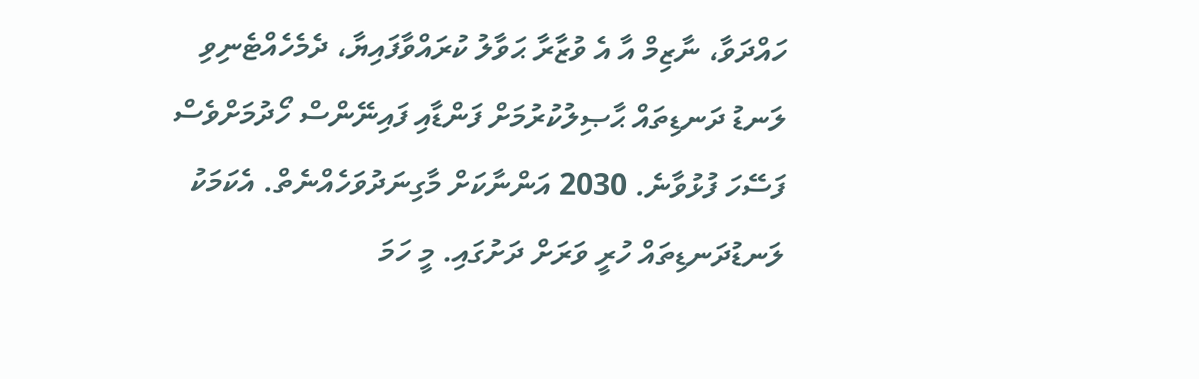ހައްދަވާ، ނާޒިމް އާ އެ ވުޒާރާ ޙަވާލު ކުރައްވާފައިޔާ، ދެމެހެއްޓެނިވި ލަނޑު ދަނޑިތައް ޙާޞިލުކުރުމަށް ފަންޑާއި ފައިނޭންސް ހޯދުމަށްވެސް ފަސޭހަ ފުޅުވާނެ. 2030 އަންނާކަށް މާގިނަދުވަހެއްނެތް. އެކަމަކު ލަނޑުދަނޑިތައް ހުރީ ވަރަށް ދަށުގައި. މީ ހަމަ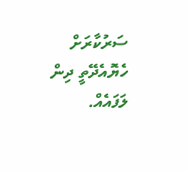ސަރުކާރަށް ހެޔޮއެދޭތީ ދިން ލަފައެއް.